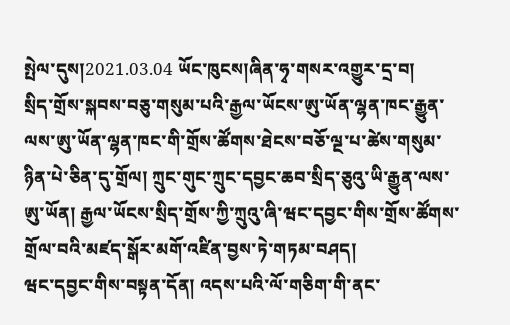སྤེལ་དུས།2021.03.04 ཡོང་ཁུངས།ཞིན་ཧྭ་གསར་འགྱུར་དྲ་བ།
སྲིད་གྲོས་སྐབས་བཅུ་གསུམ་པའི་རྒྱལ་ཡོངས་ཨུ་ཡོན་ལྷན་ཁང་རྒྱུན་ལས་ཨུ་ཡོན་ལྷན་ཁང་གི་གྲོས་ཚོགས་ཐེངས་བཅོ་ལྔ་པ་ཚེས་གསུམ་ཉིན་པེ་ཅིན་དུ་གྲོལ། ཀྲུང་གུང་ཀྲུང་དབྱང་ཆབ་སྲིད་ཅུའུ་ཡི་རྒྱུན་ལས་ཨུ་ཡོན། རྒྱལ་ཡོངས་སྲིད་གྲོས་ཀྱི་ཀྲུའུ་ཞི་ཝང་དབྱང་གིས་གྲོས་ཚོགས་གྲོལ་བའི་མཛད་སྒོར་མགོ་འཛིན་བྱས་ཏེ་གཏམ་བཤད།
ཝང་དབྱང་གིས་བསྟན་དོན། འདས་པའི་ལོ་གཅིག་གི་ནང་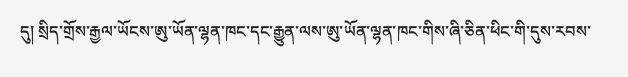དུ། སྲིད་གྲོས་རྒྱལ་ཡོངས་ཨུ་ཡོན་ལྷན་ཁང་དང་རྒྱུན་ལས་ཨུ་ཡོན་ལྷན་ཁང་གིས་ཞི་ཅིན་ཕིང་གི་དུས་རབས་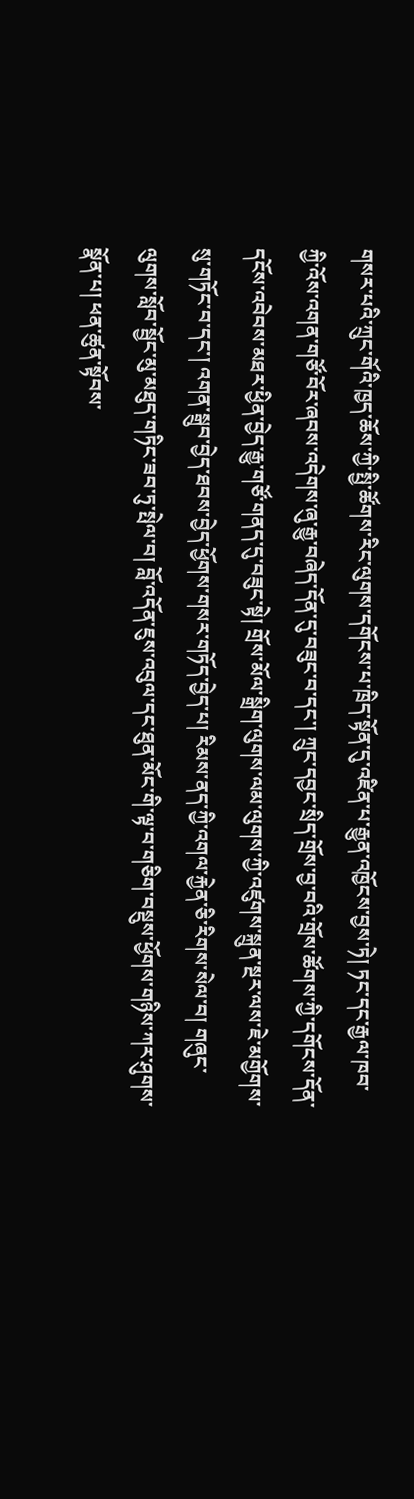གསར་པའི་ཀྲུང་གོའི་ཁྱད་ཆོས་ཀྱི་སྤྱི་ཚོགས་རིང་ལུགས་དགོངས་པ་ཁྲིད་སྟོན་དུ་འཛིན་པ་རྒྱུན་འཁྱོངས་བྱས་ཏེ། ཏང་དང་རྒྱལ་ཁབ་ཀྱི་འོས་འགན་གཙོ་བོར་ཞབས་འདེགས་ཞུ་རྒྱུ་བཞེད་དོན་དུ་བཟུང་བ་དང་། ཀྲུང་དབྱང་སྲིད་གྲོས་བྱ་བའི་གྲོས་ཚོགས་ཀྱི་དགོངས་དོན་དངོས་འབེབས་མཐར་ཕྱིན་བྱེད་རྒྱུ་གཙོ་གནད་དུ་བཟུང་སྟེ། གྲོས་མོལ་སྒྲིག་ལུགས་ལམ་ལུགས་ཀྱི་འཛུགས་སྐྲུན་སྔར་ལས་ཇེ་མགྱོགས་སུ་གཏོང་བ་དང་། འགན་སྒྲུབ་བྱེད་ཐབས་བྱེད་ཕྱོགས་གསར་གཏོད་བྱེད་པ། རིམས་ནད་ཀྱི་འགལ་རྐྱེན་ཅི་རིགས་སེལ་བ། གཞུང་ལུགས་སློབ་སྦྱོང་མུ་མཐུད་གཏིང་ཟབ་ཏུ་སྤེལ་བ། བློ་འདོན་ཇུས་འབུལ་དང་ཐུན་མོང་གི་ལྟ་བ་གཅིག་བསྡུས་ཕྱོགས་གཉིས་ཀར་ཤུགས་སྣོན་པ། ཕན་ཚུན་སྟོབས་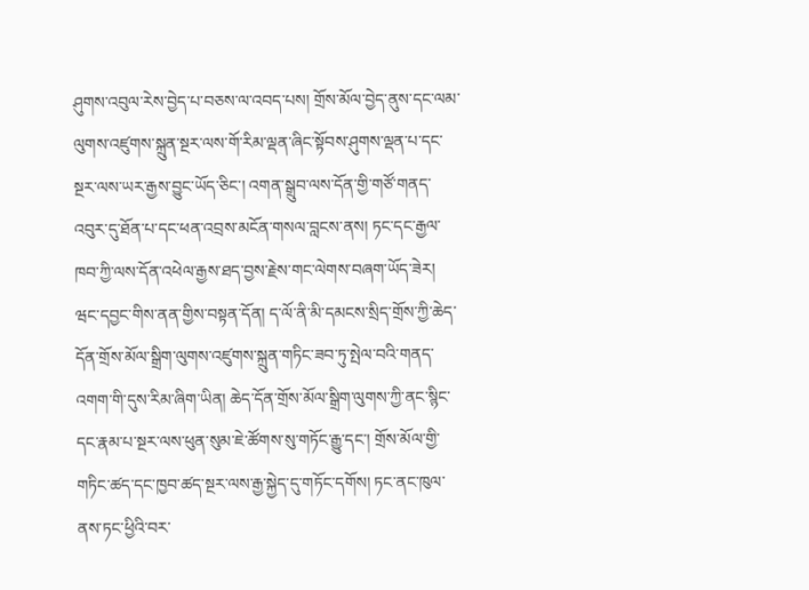ཤུགས་འབུལ་རེས་བྱེད་པ་བཅས་ལ་འབད་པས། གྲོས་མོལ་བྱེད་ནུས་དང་ལམ་ལུགས་འཛུགས་སྐྲུན་སྔར་ལས་གོ་རིམ་ལྡན་ཞིང་སྟོབས་ཤུགས་ལྡན་པ་དང་སྔར་ལས་ཡར་རྒྱས་བྱུང་ཡོད་ཅིང་། འགན་སྒྲུབ་ལས་དོན་གྱི་གཙོ་གནད་འབུར་དུ་ཐོན་པ་དང་ཕན་འབྲས་མངོན་གསལ་བླངས་ནས། ཏང་དང་རྒྱལ་ཁབ་ཀྱི་ལས་དོན་འཕེལ་རྒྱས་ཐད་བྱས་རྗེས་གང་ལེགས་བཞག་ཡོད་ཟེར།
ཝང་དབྱང་གིས་ནན་གྱིས་བསྟན་དོན། ད་ལོ་ནི་མི་དམངས་སྲིད་གྲོས་ཀྱི་ཆེད་དོན་གྲོས་མོལ་སྒྲིག་ལུགས་འཛུགས་སྐྲུན་གཏིང་ཟབ་ཏུ་སྤེལ་བའི་གནད་འགག་གི་དུས་རིམ་ཞིག་ཡིན། ཆེད་དོན་གྲོས་མོལ་སྒྲིག་ལུགས་ཀྱི་ནང་སྙིང་དང་རྣམ་པ་སྔར་ལས་ཕུན་སུམ་ཇེ་ཚོགས་སུ་གཏོང་རྒྱུ་དང་། གྲོས་མོལ་གྱི་གཏིང་ཚད་དང་ཁྱབ་ཚད་སྔར་ལས་རྒྱ་སྐྱེད་དུ་གཏོང་དགོས། ཏང་ནང་ཁུལ་ནས་ཏང་ཕྱིའི་བར་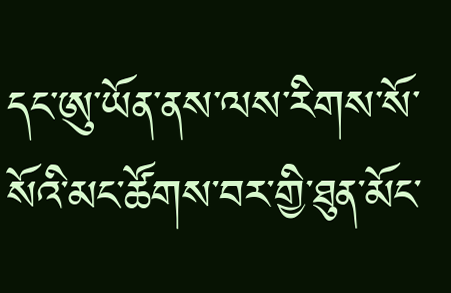དང་ཨུ་ཡོན་ནས་ལས་རིགས་སོ་སོའི་མང་ཚོགས་བར་གྱི་ཐུན་མོང་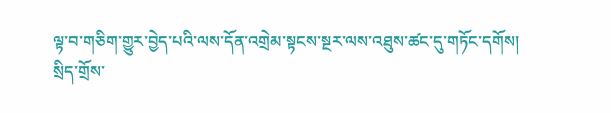ལྟ་བ་གཅིག་གྱུར་བྱེད་པའི་ལས་དོན་འགྲེམ་སྟངས་སྔར་ལས་འཐུས་ཚང་དུ་གཏོང་དགོས། སྲིད་གྲོས་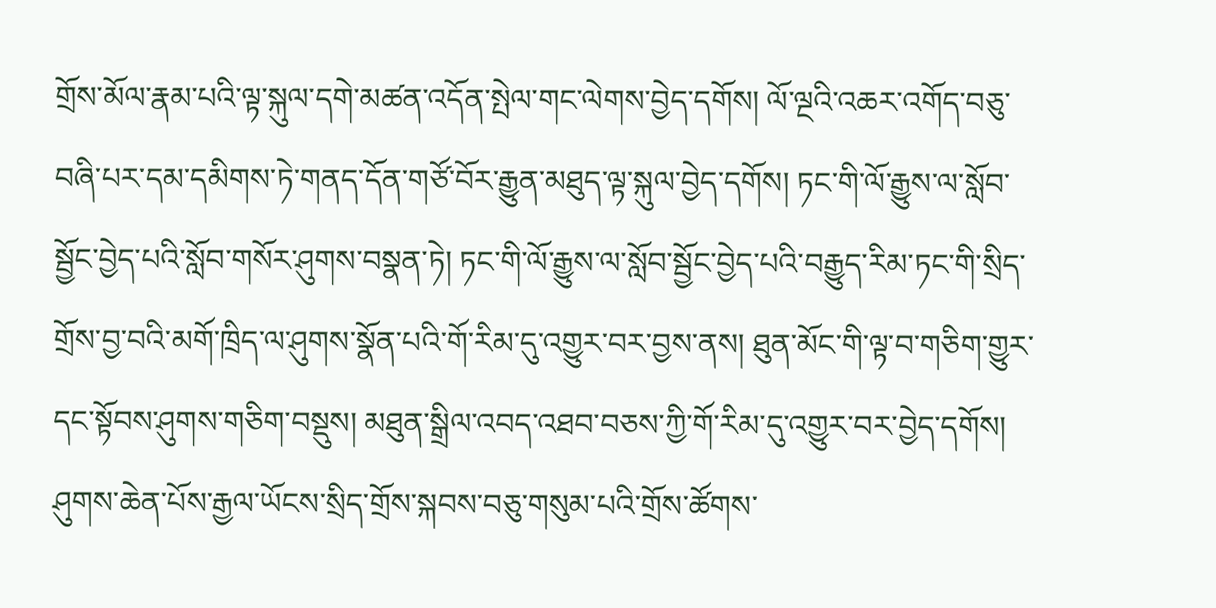གྲོས་མོལ་རྣམ་པའི་ལྟ་སྐུལ་དགེ་མཚན་འདོན་སྤེལ་གང་ལེགས་བྱེད་དགོས། ལོ་ལྔའི་འཆར་འགོད་བཅུ་བཞི་པར་དམ་དམིགས་ཏེ་གནད་དོན་གཙོ་བོར་རྒྱུན་མཐུད་ལྟ་སྐུལ་བྱེད་དགོས། ཏང་གི་ལོ་རྒྱུས་ལ་སློབ་སྦྱོང་བྱེད་པའི་སློབ་གསོར་ཤུགས་བསྣན་ཏེ། ཏང་གི་ལོ་རྒྱུས་ལ་སློབ་སྦྱོང་བྱེད་པའི་བརྒྱུད་རིམ་ཏང་གི་སྲིད་གྲོས་བྱ་བའི་མགོ་ཁྲིད་ལ་ཤུགས་སྣོན་པའི་གོ་རིམ་དུ་འགྱུར་བར་བྱས་ནས། ཐུན་མོང་གི་ལྟ་བ་གཅིག་གྱུར་དང་སྟོབས་ཤུགས་གཅིག་བསྡུས། མཐུན་སྒྲིལ་འབད་འཐབ་བཅས་ཀྱི་གོ་རིམ་དུ་འགྱུར་བར་བྱེད་དགོས། ཤུགས་ཆེན་པོས་རྒྱལ་ཡོངས་སྲིད་གྲོས་སྐབས་བཅུ་གསུམ་པའི་གྲོས་ཚོགས་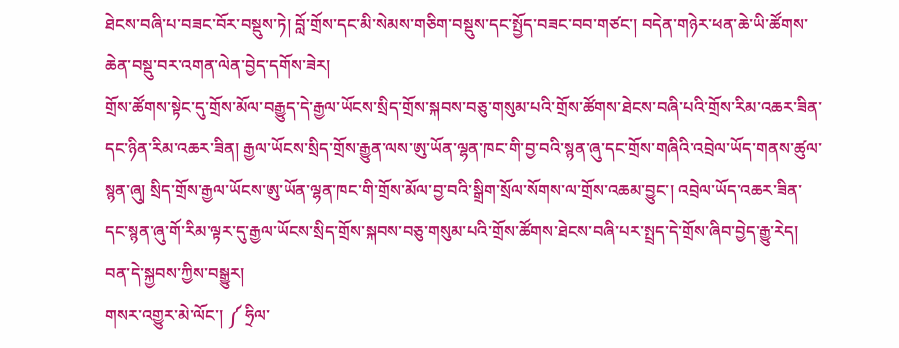ཐེངས་བཞི་པ་བཟང་བོར་བསྡུས་ཏེ། བློ་གྲོས་དང་མི་སེམས་གཅིག་བསྡུས་དང་སྤྱོད་བཟང་བབ་གཙང་། བདེན་གཉེར་ཕན་ཆེ་ཡི་ཚོགས་ཆེན་བསྡུ་བར་འགན་ལེན་བྱེད་དགོས་ཟེར།
གྲོས་ཚོགས་སྟེང་དུ་གྲོས་མོལ་བརྒྱུད་དེ་རྒྱལ་ཡོངས་སྲིད་གྲོས་སྐབས་བཅུ་གསུམ་པའི་གྲོས་ཚོགས་ཐེངས་བཞི་པའི་གྲོས་རིམ་འཆར་ཟིན་དང་ཉིན་རིམ་འཆར་ཟིན། རྒྱལ་ཡོངས་སྲིད་གྲོས་རྒྱུན་ལས་ཨུ་ཡོན་ལྷན་ཁང་གི་བྱ་བའི་སྙན་ཞུ་དང་གྲོས་གཞིའི་འབྲེལ་ཡོད་གནས་ཚུལ་སྙན་ཞུ། སྲིད་གྲོས་རྒྱལ་ཡོངས་ཨུ་ཡོན་ལྷན་ཁང་གི་གྲོས་མོལ་བྱ་བའི་སྒྲིག་སྲོལ་སོགས་ལ་གྲོས་འཆམ་བྱུང་། འབྲེལ་ཡོད་འཆར་ཟིན་དང་སྙན་ཞུ་གོ་རིམ་ལྟར་དུ་རྒྱལ་ཡོངས་སྲིད་གྲོས་སྐབས་བཅུ་གསུམ་པའི་གྲོས་ཚོགས་ཐེངས་བཞི་པར་སྤྲད་དེ་གྲོས་ཞིབ་བྱེད་རྒྱུ་རེད།
བན་དེ་སྐྱབས་ཀྱིས་བསྒྱུར།
གསར་འགྱུར་མེ་ལོང་། ༼ ཧྲིལ་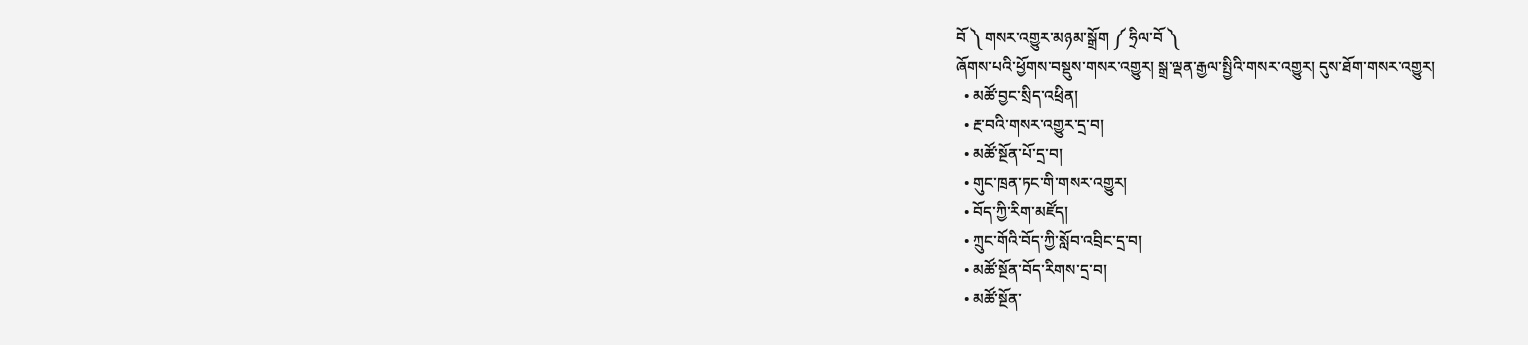བོ ༽ གསར་འགྱུར་མཉམ་སྒྲོག ༼ ཧྲིལ་བོ ༽
ཞོགས་པའི་ཕྱོགས་བསྡུས་གསར་འགྱུར། སྒྲ་ལྡན་རྒྱལ་སྤྱིའི་གསར་འགྱུར། དུས་ཐོག་གསར་འགྱུར།
  • མཚོ་བྱང་སྲིད་འཕྲིན།
  • རྔ་བའི་གསར་འགྱུར་དྲ་བ།
  • མཚོ་སྔོན་པོ་དྲ་བ།
  • གུང་ཁྲན་ཏང་གི་གསར་འགྱུར།
  • བོད་ཀྱི་རིག་མཛོད།
  • ཀྲུང་གོའི་བོད་ཀྱི་སློབ་འབྲིང་དྲ་བ།
  • མཚོ་སྔོན་བོད་རིགས་དྲ་བ།
  • མཚོ་སྔོན་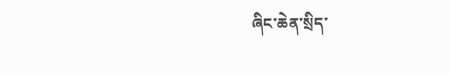ཞིང་ཆེན་སྲིད་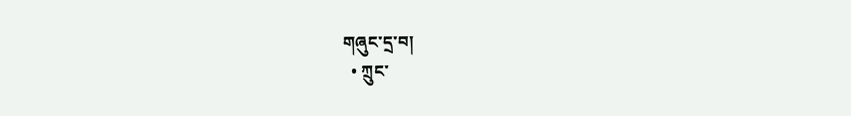གཞུང་དྲ་བ།
  • ཀྲུང་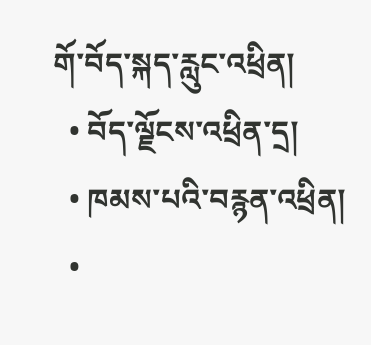གོ་བོད་སྐད་རླུང་འཕྲིན།
  • བོད་ལྗོངས་འཕྲིན་དྲ།
  • ཁམས་པའི་བརྙན་འཕྲིན།
  •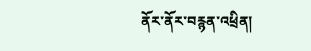ནོར་ནོར་བརྙན་འཕྲིན།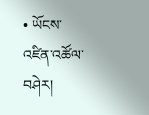• ཡོངས་འཛིན་འཚོལ་བཤེར།